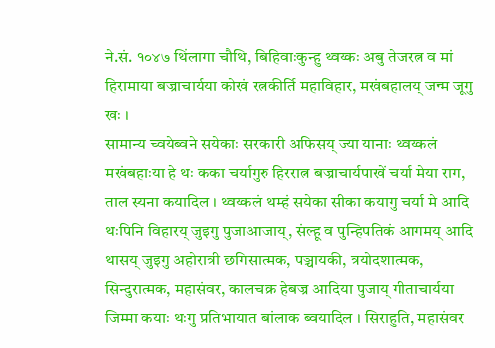ने.सं. १०४७ थिंलागा चौथि, बिहिवाःकुन्हु थ्वय्कः अबु तेजरत्न व मां हिरामाया बज्राचार्यया कोखं रत्नकीर्ति महाविहार, मखंबहालय् जन्म जूगु खः ।
सामान्य च्वयेब्वने सयेकाः सरकारी अफिसय् ज्या यानाः थ्वय्कलं मखंबहाःया हे थः कका चर्यागुरु हिररात्न बज्राचार्यपाखें चर्या मेया राग, ताल स्यना कयादिल । थ्वय्कलं थम्हं सयेका सीका कयागु चर्या मे आदि थःपिनि विहारय् जुइगु पुजाआजाय्, संल्हू व पुन्हिपतिकं आगमय् आदि थासय् जुइगु अहोरात्री छगिसात्मक, पञ्चायकी, त्रयोदशात्मक, सिन्दुरात्मक, महासंवर, कालचक्र हेबज्र आदिया पुजाय् गीताचार्यया जिम्मा कयाः थःगु प्रतिभायात बांलाक ब्वयादिल । सिराहुति, महासंवर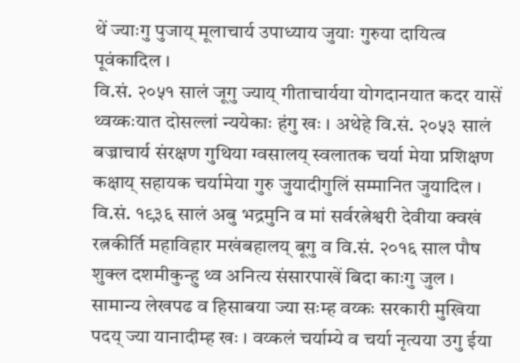थें ज्याःगु पुजाय् मूलाचार्य उपाध्याय जुयाः गुरुया दायित्व पूवंकादिल ।
वि.सं. २०५१ सालं जूगु ज्याय् गीताचार्यया योगदानयात कदर यासें थ्वय्कःयात दोसल्लां न्ययेकाः हंगु खः । अथेहे वि.सं. २०५३ सालं बज्राचार्य संरक्षण गुथिया ग्वसालय् स्वलातक चर्या मेया प्रशिक्षण कक्षाय् सहायक चर्यामेया गुरु जुयादीगुलिं सम्मानित जुयादिल ।
वि.सं. १९३६ सालं अबु भद्रमुनि व मां सर्वरत्नेश्वरी देवीया क्वखं रत्नकीर्ति महाविहार मखंबहालय् बूगु व वि.सं. २०१६ साल पौष शुक्ल दशमीकुन्हु थ्व अनित्य संसारपाखें बिदा काःगु जुल ।
सामान्य लेखपढ व हिसाबया ज्या सःम्ह वय्कः सरकारी मुखिया पदय् ज्या यानादीम्ह खः । वय्कलं चर्याम्ये व चर्या नृत्यया उगु ईया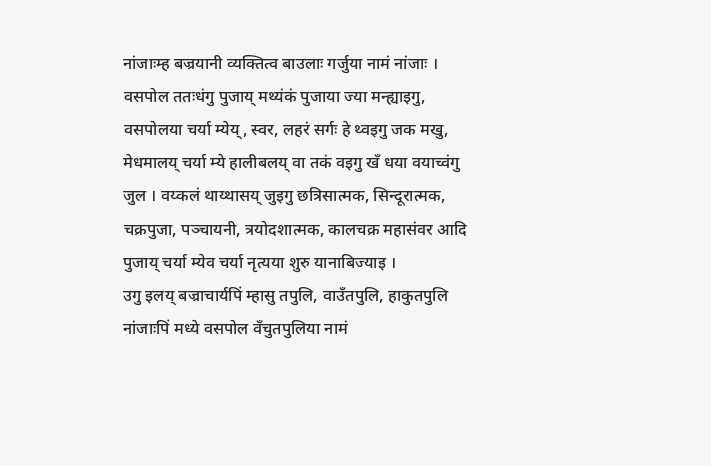नांजाःम्ह बज्रयानी व्यक्तित्व बाउलाः गर्जुया नामं नांजाः । वसपोल ततःधंगु पुजाय् मथ्यंकं पुजाया ज्या मन्ह्याइगु, वसपोलया चर्या म्येय्, स्वर, लहरं सर्गः हे थ्वइगु जक मखु, मेधमालय् चर्या म्ये हालीबलय् वा तकं वइगु खँ धया वयाच्वंगु जुल । वय्कलं थाय्थासय् जुइगु छत्रिसात्मक, सिन्दूरात्मक, चक्रपुजा, पञ्चायनी, त्रयोदशात्मक, कालचक्र महासंवर आदि पुजाय् चर्या म्येव चर्या नृत्यया शुरु यानाबिज्याइ ।
उगु इलय् बज्राचार्यपिं म्हासु तपुलि, वाउँतपुलि, हाकुतपुलि नांजाःपिं मध्ये वसपोल वँचुतपुलिया नामं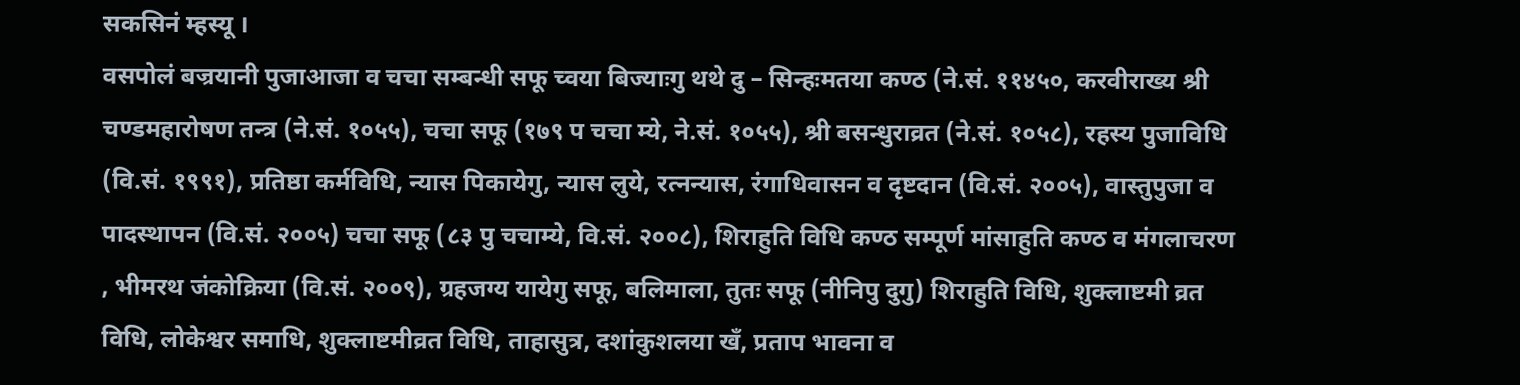सकसिनं म्हस्यू ।
वसपोलं बज्रयानी पुजाआजा व चचा सम्बन्धी सफू च्वया बिज्याःगु थथे दु – सिन्हःमतया कण्ठ (ने.सं. ११४५०, करवीराख्य श्री चण्डमहारोषण तन्त्र (ने.सं. १०५५), चचा सफू (१७९ प चचा म्ये, ने.सं. १०५५), श्री बसन्धुराव्रत (ने.सं. १०५८), रहस्य पुजाविधि (वि.सं. १९९१), प्रतिष्ठा कर्मविधि, न्यास पिकायेगु, न्यास लुये, रत्नन्यास, रंगाधिवासन व दृष्टदान (वि.सं. २००५), वास्तुपुजा व पादस्थापन (वि.सं. २००५) चचा सफू (८३ पु चचाम्ये, वि.सं. २००८), शिराहुति विधि कण्ठ सम्पूर्ण मांसाहुति कण्ठ व मंगलाचरण , भीमरथ जंकोक्रिया (वि.सं. २००९), ग्रहजग्य यायेगु सफू, बलिमाला, तुतः सफू (नीनिपु दुगु) शिराहुति विधि, शुक्लाष्टमी व्रत विधि, लोकेश्वर समाधि, शुक्लाष्टमीव्रत विधि, ताहासुत्र, दशांकुशलया खँ, प्रताप भावना व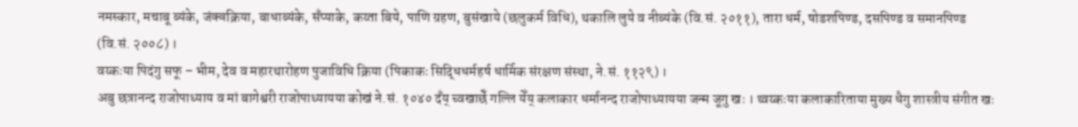नमस्कार, मचाबू ब्यंके, जंक्वक्रिया, बाधाब्यंके, सँप्याके, कय्ता बिये, पाणि ग्रहण, बुसंखाये (छलुकर्म विधि), थकालि लुये व नीब्यंके (वि.सं. २०११), तारा धर्म, षोडशपिण्ड, दसपिण्ड व समानपिण्ड (वि.सं. २००८) ।
वय्कःया पिदंगु सफू – भीम, देव व महारथारोहण पुजाविधि क्रिया (पिकाकः सिद्धिधर्महर्ष धार्मिक संरक्षण संस्था, ने.सं. ११२९) ।
अबु छत्रानन्द राजोपाध्याय व मां बागेश्वरी राजोपाध्यायया कोखं ने.सं. १०४० दँय् च्वखाछेँ गल्लि येँय् कलाकार धर्मानन्द राजोपाध्यायया जन्म जूगु खः । थ्वय्कःया कलाकारिताया मुख्य धैगु शास्त्रीय संगीत खः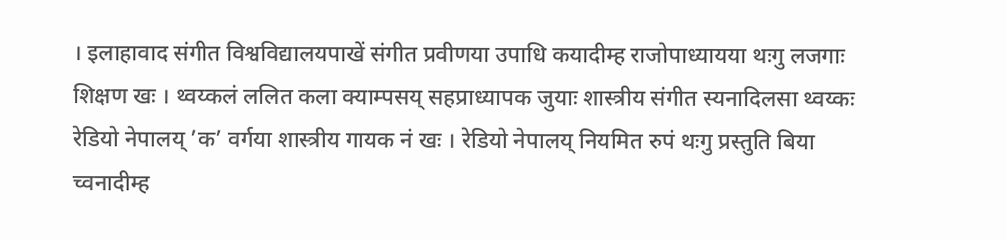। इलाहावाद संगीत विश्वविद्यालयपाखें संगीत प्रवीणया उपाधि कयादीम्ह राजोपाध्यायया थःगु लजगाः शिक्षण खः । थ्वय्कलं ललित कला क्याम्पसय् सहप्राध्यापक जुयाः शास्त्रीय संगीत स्यनादिलसा थ्वय्कः रेडियो नेपालय् ’क’ वर्गया शास्त्रीय गायक नं खः । रेडियो नेपालय् नियमित रुपं थःगु प्रस्तुति बिया च्वनादीम्ह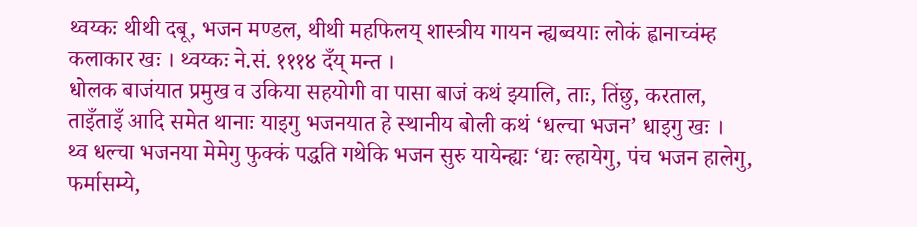थ्वय्कः थीथी दबू, भजन मण्डल, थीथी महफिलय् शास्त्रीय गायन न्ह्यब्वयाः लोकं ह्वानाच्वंम्ह कलाकार खः । थ्वय्कः ने.सं. १११४ दँय् मन्त ।
धोलक बाजंयात प्रमुख व उकिया सहयोगी वा पासा बाजं कथं झ्यालि, ताः, तिंछु, करताल, ताइँताइँ आदि समेत थानाः याइगु भजनयात हे स्थानीय बोली कथं ‘धल्चा भजन’ धाइगु खः ।
थ्व धल्चा भजनया मेमेगु फुक्कं पद्धति गथेकि भजन सुरु यायेन्ह्यः ‘द्यः ल्हायेगु, पंच भजन हालेगु, फर्मासम्ये,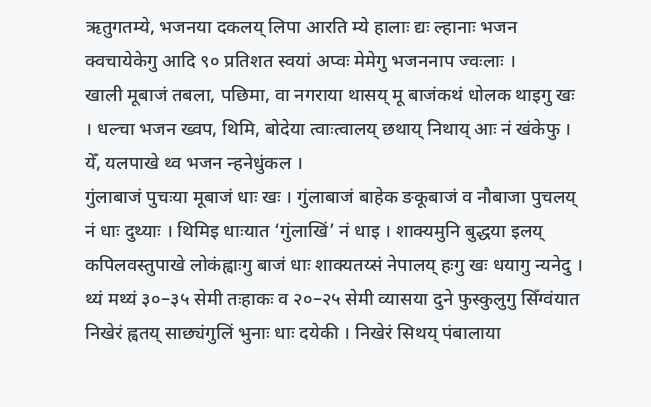ऋतुगतम्ये, भजनया दकलय् लिपा आरति म्ये हालाः द्यः ल्हानाः भजन क्वचायेकेगु आदि ९० प्रतिशत स्वयां अप्वः मेमेगु भजननाप ज्वःलाः ।
खाली मूबाजं तबला, पछिमा, वा नगराया थासय् मू बाजंकथं धोलक थाइगु खः । धल्चा भजन ख्वप, थिमि, बोदेया त्वाःत्वालय् छथाय् निथाय् आः नं खंकेफु । येँ, यलपाखे थ्व भजन न्हनेधुंकल ।
गुंलाबाजं पुचःया मूबाजं धाः खः । गुंलाबाजं बाहेक ङकूबाजं व नौबाजा पुचलय् नं धाः दुथ्याः । थिमिइ धाःयात ‘गुंलाखिं’ नं धाइ । शाक्यमुनि बुद्धया इलय् कपिलवस्तुपाखे लोकंह्वाःगु बाजं धाः शाक्यतय्सं नेपालय् हःगु खः धयागु न्यनेदु । थ्यं मथ्यं ३०–३५ सेमी तःहाकः व २०–२५ सेमी व्यासया दुने फुस्कुलुगु सिँग्वंयात निखेरं ह्वतय् साछ्यंगुलिं भुनाः धाः दयेकी । निखेरं सिथय् पंबालाया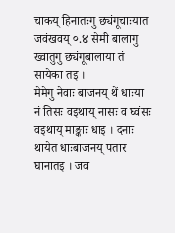चाकय् हिनातःगु छ्यंगूचाःयात जवंखवय् ०.४ सेमी बालागु ख्वातुगु छ्यंगूबालाया तं सायेका तइ ।
मेमेगु नेवाः बाजनय् थें धाःया नं तिसः वइथाय् नासः व घ्वंसः वइथाय् माङ्काः धाइ । दनाः थायेत धाःबाजनय् पतार घानातइ । जव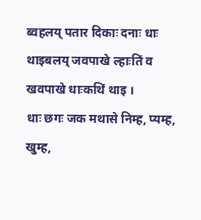ब्वहलय् पतार दिकाः दनाः धाः थाइबलय् जवपाखे ल्हाःतिं व खवपाखे धाःकथिं थाइ ।
धाः छगः जक मथासे निम्ह, प्यम्ह, खुम्ह,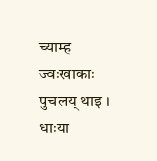च्याम्ह ज्वःखाकाः पुचलय् थाइ । धाःया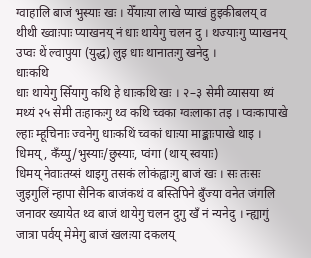ग्वाहालि बाजं भुस्याः खः । येँयाःया लाखे प्याखं हुइकीबलय् व थीथी ख्वाःपाः प्याखनय् नं धाः थायेगु चलन दु । थज्याःगु प्याखनय् उप्वः थें ल्वापुया (युद्ध) लुइ धाः थानातःगु खनेदु ।
धाःकथि
धाः थायेगु सिँयागु कथि हे धाःकथि खः । २–३ सेमी व्यासया थ्यं मथ्यं २५ सेमी तःहाकःगु थ्व कथि च्वका ग्वःलाका तइ । प्वःकापाखे ल्हाः म्हूचिनाः ज्वनेगु धाःकथिं च्वकां धाःया माङ्काःपाखे थाइ ।
धिमय्, कँय्पु/भुस्याः/छुस्याः, प्वंगा (थाय् स्वयाः)
धिमय् नेवाःतय्सं थाइगु तसकं लोकंह्वाःगु बाजं खः । सः तःसः जुइगुलिं न्हापा सैनिक बाजंकथं व बस्तिपिने बुँज्या वनेत जंगलि जनावर ख्यायेत थ्व बाजं थायेगु चलन दुगु खँ नं न्यनेदु । न्ह्यागुं जात्रा पर्वय् मेमेगु बाजं खलःया दकलय्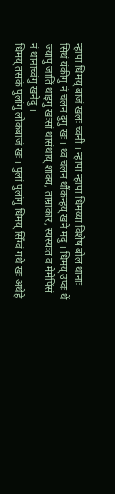न्हापा धिमय् बाजं खलः च्वनी । न्हापा न्हापा धिमय्या विशेष बोल थानाः सिथं यंकीगु नं चलन दुगु खः । थ्व चलन थौंकन्हय् खने मदु । धिमय् उप्वः थें ज्यापु जातिं थाइगु खःसां थासंथाय् शाक्य, ताम्राकार, स्यस्यःत व मेमेपिंसं नं थानाच्वंगु खनेदु ।
धिमय् तसकं पुलांगु लोकबाजं खः । पुलां पुलांगु धिमय् सिँग्वं गथे खः अथेहे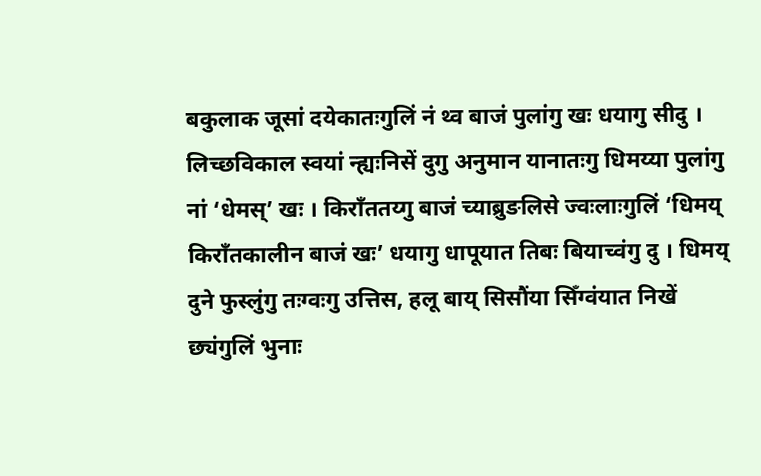बकुलाक जूसां दयेकातःगुलिं नं थ्व बाजं पुलांगु खः धयागु सीदु । लिच्छविकाल स्वयां न्ह्यःनिसें दुगु अनुमान यानातःगु धिमय्या पुलांगु नां ‘धेमस्’ खः । किराँततय्गु बाजं च्याब्रुङलिसे ज्वःलाःगुलिं ‘धिमय् किराँतकालीन बाजं खः’ धयागु धापूयात तिबः बियाच्वंगु दु । धिमय् दुने फुस्लुंगु तःग्वःगु उत्तिस, हलू बाय् सिसौंया सिँग्वंयात निखें छ्यंगुलिं भुनाः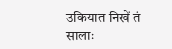उकियात निखें तं सालाः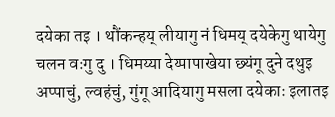दयेका तइ । थौंकन्हय् लीयागु नं धिमय् दयेकेगु थायेगु चलन वःगु दु । धिमय्या देय्पापाखेया छ्यंगू दुने दथुइ अप्पाचुं, ल्वहंचुं, गुंगू आदियागु मसला दयेकाः इलातइ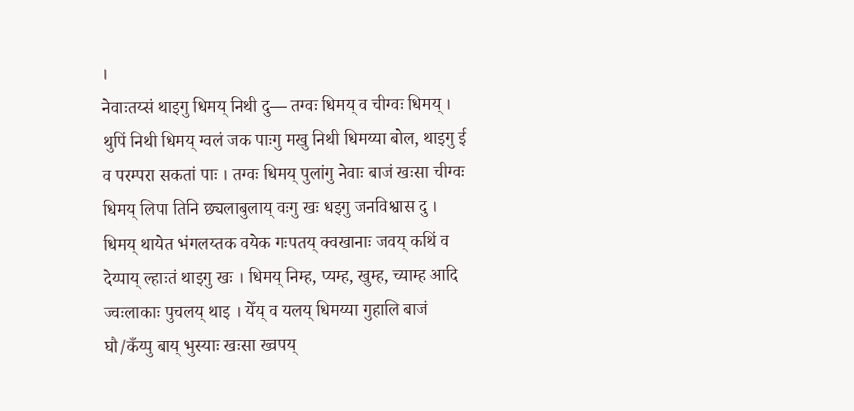।
नेवाःतय्सं थाइगु धिमय् निथी दु— तग्वः धिमय् व चीग्वः धिमय् । थुपिं निथी धिमय् ग्वलं जक पाःगु मखु निथी धिमय्या बोल, थाइगु ई व परम्परा सकतां पाः । तग्वः धिमय् पुलांगु नेवाः बाजं खःसा चीग्वः धिमय् लिपा तिनि छ्यलाबुलाय् वःगु खः धइगु जनविश्वास दु ।
धिमय् थायेत भंगलय्तक वयेक गःपतय् क्वखानाः जवय् कथिं व देय्पाय् ल्हाःतं थाइगु खः । धिमय् निम्ह, प्यम्ह, खुम्ह, च्याम्ह आदि ज्वःलाकाः पुचलय् थाइ । येँय् व यलय् धिमय्या गुहालि बाजं घौ/कँय्पु बाय् भुस्याः खःसा ख्वपय्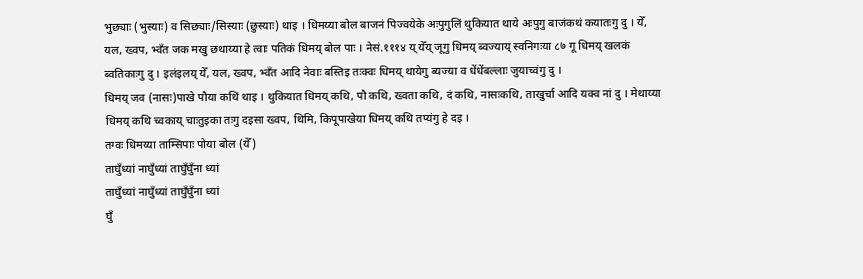भुछ्याः (भुस्याः) व सिछ्याः/सिस्याः (छुस्याः) थाइ । धिमय्या बोल बाजनं पिज्वयेके अःपुगुलिं थुकियात थाये अःपुगु बाजंकथं कयातःगु दु । येँ, यल, ख्वप, भ्वँत जक मखु छथाय्या हे त्वाः पतिकं धिमय् बोल पाः । नेसं.१११४ य् येँय् जूगु धिमय् ब्वज्याय् स्वनिगःया ८७ गू धिमय् खलकं ब्वतिकाःगु दु । इलंइलय् येँ, यल, ख्वप, भ्वँत आदि नेवाः बस्तिइ तःक्वः धिमय् थायेगु ब्यज्या व धेंधेंबल्लाः जुयाच्वंगु दु ।
धिमय् जव (नासः)पाखे पौया कथिं थाइ । थुकियात धिमय् कथि, पौ कथि, ख्वता कथि, दं कथि, नासःकथि, ताखुर्चा आदि यक्व नां दु । मेथाय्या धिमय् कथि च्वकाय् चाःतुइका तःगु दइसा ख्वप, थिमि, किपूपाखेया धिमय् कथि तप्यंगु हे दइ ।
तग्वः धिमय्या ताम्सिपाः पोया बोल (येँ)
ताघुँध्यां नाघुँध्यां ताघुँघुँना ध्यां
ताघुँध्यां नाघुँध्यां ताघुँघुँना ध्यां
घुँ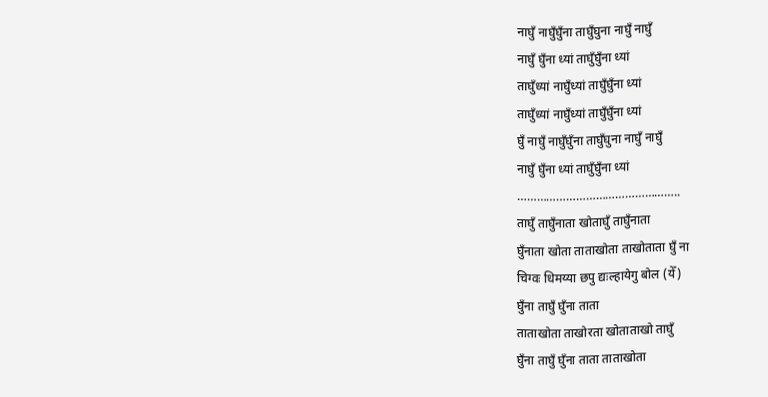नाघुँ नाघुँघुँना ताघुँघुना नाघुँ नाघुँ
नाघुँ घुँना ध्यां ताघुँघुँना ध्यां
ताघुँध्यां नाघुँध्यां ताघुँघुँना ध्यां
ताघुँध्यां नाघुँध्यां ताघुँघुँना ध्यां
घुँ नाघुँ नाघुँघुँना ताघुँघुना नाघुँ नाघुँ
नाघुँ घुँना ध्यां ताघुँघुँना ध्यां
…………………………………………..
ताघुँ ताघुँनाता खोताघुँ ताघुँनाता
घुँनाता खोता ताताखोता ताखोताता घुँ ना
चिग्वः धिमय्या छपु द्यःल्हायेगु बोल (येँ)
घुँना ताघुँ घुँना ताता
ताताखोता ताखोरता खोताताखो ताघुँ
घुँना ताघुँ घुँना ताता ताताखोता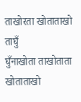ताखोरता खोताताखो ताघुँ
घुँनाखोता ताखोताता खोताताखो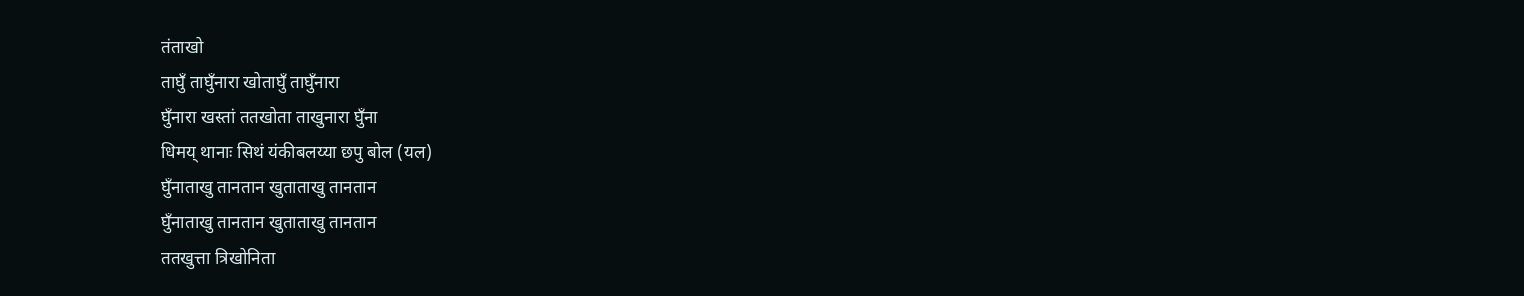तंताखो
ताघुँ ताघुँनारा खोताघुँ ताघुँनारा
घुँनारा खस्तां ततखोता ताखुनारा घुँना
धिमय् थानाः सिथं यंकीबलय्या छपु बोल (यल)
घुँनाताखु तानतान खुताताखु तानतान
घुँनाताखु तानतान खुताताखु तानतान
ततखुत्ता त्रिखोनिता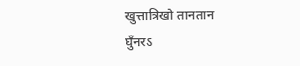खुत्तात्रिखो तानतान
घुँनरऽ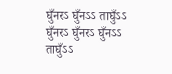घुँनरऽ घुँनऽऽ ताघुँऽऽ
घुँनरऽ घुँनरऽ घुँनऽऽ ताघुँऽऽ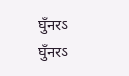घुँनरऽ घुँनरऽ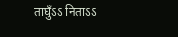ताघुँऽऽ निताऽऽ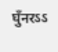घुँनरऽऽ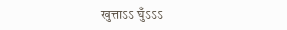खुत्ताऽऽ घुँऽऽऽ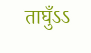ताघुँऽऽ